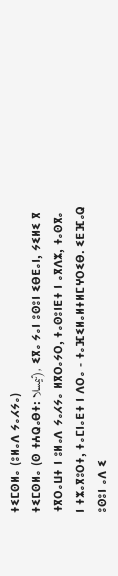ⵜⵉⵎⵙⵍⴰ (ⵓⵍⴰⴷ ⵢⴰⵃⵢⴰ)
ⵜⵉⵎⵙⵍⴰ (ⵙ ⵜⵄⵕⴰⴱⵜ: تيمسلا), ⵉⴳⴰ ⵢⴰⵏ ⵓⵙⵓⵏ ⵉⴱⴹⴰⵏ, ⵢⵉⵍⵉ ⴳ ⵜⴳⵔⴰⵡⵜ ⵏ ⵓⵍⴰⴷ ⵢⴰⵃⵢⴰ ⵍⴳⵔⴰⵢⵔ, ⵜⴰⵙⵓⵏⴹⵜ ⵏ ⴰⴳⴷⵣ, ⵜⴰⵙⴳⴰ ⵏ ⵜⵣⴰⴳⵓⵔⵜ, ⵜⴰⵎⵏⴰⴹⵜ ⵏ ⴷⵔⴰ - ⵜⴰⴼⵉⵍⴰⵍⵜⵍⵎⵖⵔⵉⴱ. ⵉⴹⴼⴰⵕ ⵓⵙⵓⵏ ⴰⴷ ⵉ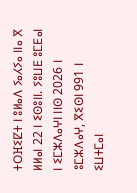ⵜⵔⴼⵉⵇⵜ ⵏ ⵓⵍⴰⴷ ⵢⴰⵃⵢⴰ ⵏⵏⴰ ⴳ ⵍⵍⴰⵏ 22 ⵏ ⵉⵙⵓⵏⵏ. ⵢⵓⵡⴹ ⵓⵎⴹⴰⵏ ⵏ ⵉⵎⵣⴷⴰⵖⵏ ⵏⵏⵙ 2026 ⵏ ⵓⵎⵣⴷⴰⵖ, ⴳⵉⵙⵏ 991 ⵏ ⵉⵡⵜⵎⴰⵏ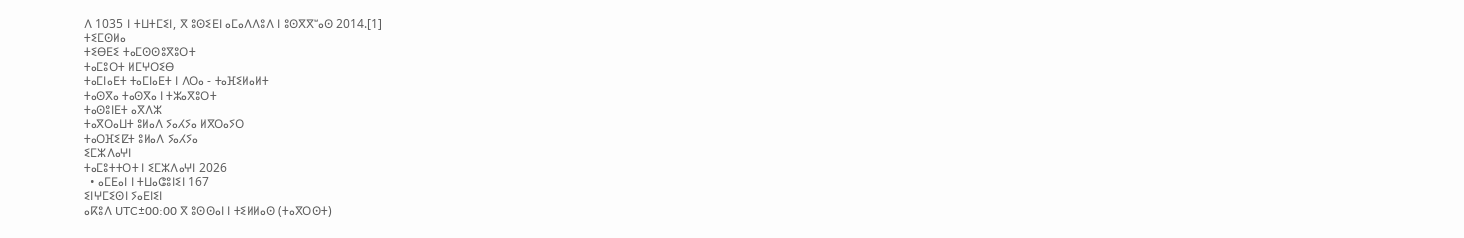ⴷ 1035 ⵏ ⵜⵡⵜⵎⵉⵏ, ⴳ ⵓⵙⵉⴹⵏ ⴰⵎⴰⴷⴷⵓⴷ ⵏ ⵓⵙⴳⴳⵯⴰⵙ 2014.[1]
ⵜⵉⵎⵙⵍⴰ
ⵜⵉⴱⴹⵉ ⵜⴰⵎⵙⵙⵓⴳⵓⵔⵜ
ⵜⴰⵎⵓⵔⵜ ⵍⵎⵖⵔⵉⴱ
ⵜⴰⵎⵏⴰⴹⵜ ⵜⴰⵎⵏⴰⴹⵜ ⵏ ⴷⵔⴰ - ⵜⴰⴼⵉⵍⴰⵍⵜ
ⵜⴰⵙⴳⴰ ⵜⴰⵙⴳⴰ ⵏ ⵜⵣⴰⴳⵓⵔⵜ
ⵜⴰⵙⵓⵏⴹⵜ ⴰⴳⴷⵣ
ⵜⴰⴳⵔⴰⵡⵜ ⵓⵍⴰⴷ ⵢⴰⵃⵢⴰ ⵍⴳⵔⴰⵢⵔ
ⵜⴰⵔⴼⵉⵇⵜ ⵓⵍⴰⴷ ⵢⴰⵃⵢⴰ
ⵉⵎⵣⴷⴰⵖⵏ
ⵜⴰⵎⵓⵜⵜⵔⵜ ⵏ ⵉⵎⵣⴷⴰⵖⵏ 2026
  • ⴰⵎⴹⴰⵏ ⵏ ⵜⵡⴰⵛⵓⵏⵉⵏ 167
ⵉⵏⵖⵎⵉⵙⵏ ⵢⴰⴹⵏⵉⵏ
ⴰⴽⵓⴷ UTC±00:00 ⴳ ⵓⵙⵙⴰⵏ ⵏ ⵜⵉⵍⵍⴰⵙ (ⵜⴰⴳⵔⵙⵜ)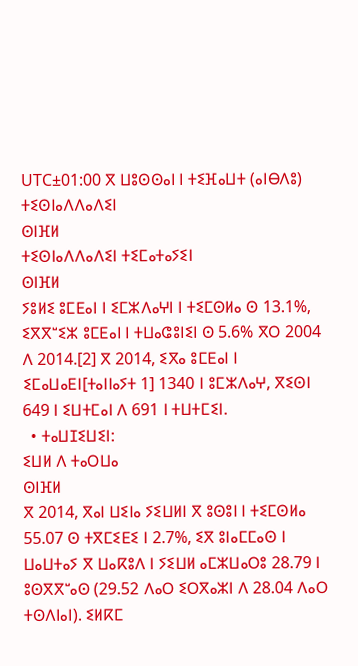UTC±01:00 ⴳ ⵡⵓⵙⵙⴰⵏ ⵏ ⵜⵉⴼⴰⵡⵜ (ⴰⵏⴱⴷⵓ)
ⵜⵉⵙⵏⴰⴷⴷⴰⴷⵉⵏ
ⵙⵏⴼⵍ
ⵜⵉⵙⵏⴰⴷⴷⴰⴷⵉⵏ ⵜⵉⵎⴰⵜⴰⵢⵉⵏ
ⵙⵏⴼⵍ
ⵢⵓⵍⵉ ⵓⵎⴹⴰⵏ ⵏ ⵉⵎⵣⴷⴰⵖⵏ ⵏ ⵜⵉⵎⵙⵍⴰ ⵙ 13.1%, ⵉⴳⴳⵯⵉⵣ ⵓⵎⴹⴰⵏ ⵏ ⵜⵡⴰⵛⵓⵏⵉⵏ ⵙ 5.6% ⴳⵔ 2004 ⴷ 2014.[2] ⴳ 2014, ⵉⴳⴰ ⵓⵎⴹⴰⵏ ⵏ ⵉⵎⴰⵡⴰⴹⵏ[ⵜⴰⵏⵏⴰⵢⵜ 1] 1340 ⵏ ⵓⵎⵣⴷⴰⵖ, ⴳⵉⵙⵏ 649 ⵏ ⵉⵡⵜⵎⴰⵏ ⴷ 691 ⵏ ⵜⵡⵜⵎⵉⵏ.
  • ⵜⴰⵡⵊⵉⵡⵉⵏ:
ⵉⵡⵍ ⴷ ⵜⴰⵔⵡⴰ
ⵙⵏⴼⵍ
ⴳ 2014, ⴳⴰⵏ ⵡⵉⵏⴰ ⵢⵉⵡⵍⵏ ⴳ ⵓⵙⵓⵏ ⵏ ⵜⵉⵎⵙⵍⴰ 55.07 ⵙ ⵜⴳⵎⵉⴹⵉ ⵏ 2.7%, ⵉⴳ ⵓⵏⴰⵎⵎⴰⵙ ⵏ ⵡⴰⵡⵜⴰⵢ ⴳ ⵡⴰⴽⵓⴷ ⵏ ⵢⵉⵡⵍ ⴰⵎⵣⵡⴰⵔⵓ 28.79 ⵏ ⵓⵙⴳⴳⵯⴰⵙ (29.52 ⴷⴰⵔ ⵉⵔⴳⴰⵣⵏ ⴷ 28.04 ⴷⴰⵔ ⵜⵙⴷⵏⴰⵏ). ⵉⵍⴽⵎ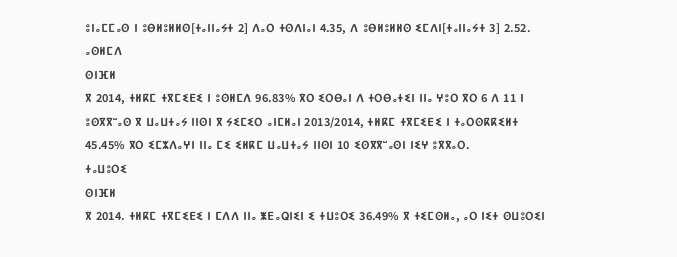ⵓⵏⴰⵎⵎⴰⵙ ⵏ ⵓⴱⵍⵓⵍⵍⵙ[ⵜⴰⵏⵏⴰⵢⵜ 2] ⴷⴰⵔ ⵜⵙⴷⵏⴰⵏ 4.35, ⴷ ⵓⴱⵍⵓⵍⵍⵙ ⵉⵎⴷⵏ[ⵜⴰⵏⵏⴰⵢⵜ 3] 2.52.
ⴰⵙⵍⵎⴷ
ⵙⵏⴼⵍ
ⴳ 2014, ⵜⵍⴽⵎ ⵜⴳⵎⵉⴹⵉ ⵏ ⵓⵙⵍⵎⴷ 96.83% ⴳⵔ ⵉⵔⴱⴰⵏ ⴷ ⵜⵔⴱⴰⵜⵉⵏ ⵏⵏⴰ ⵖⵓⵔ ⴳⵔ 6 ⴷ 11 ⵏ ⵓⵙⴳⴳⵯⴰⵙ ⴳ ⵡⴰⵡⵜⴰⵢ ⵏⵏⵙⵏ ⴳ ⵢⵉⵎⵉⵔ ⴰⵏⵎⵍⴰⵏ 2013/2014, ⵜⵍⴽⵎ ⵜⴳⵎⵉⴹⵉ ⵏ ⵜⴰⵔⵙⴽⴽⵉⵍⵜ 45.45% ⴳⵔ ⵉⵎⵣⴷⴰⵖⵏ ⵏⵏⴰ ⵎⵉ ⵉⵍⴽⵎ ⵡⴰⵡⵜⴰⵢ ⵏⵏⵙⵏ 10 ⵉⵙⴳⴳⵯⴰⵙⵏ ⵏⵉⵖ ⵓⴳⴳⴰⵔ.
ⵜⴰⵡⵓⵔⵉ
ⵙⵏⴼⵍ
ⴳ 2014. ⵜⵍⴽⵎ ⵜⴳⵎⵉⴹⵉ ⵏ ⵎⴷⴷ ⵏⵏⴰ ⵥⴹⴰⵕⵏⵉⵏ ⵉ ⵜⵡⵓⵔⵉ 36.49% ⴳ ⵜⵉⵎⵙⵍⴰ, ⴰⵔ ⵏⵉⵜ ⵙⵡⵓⵔⵉⵏ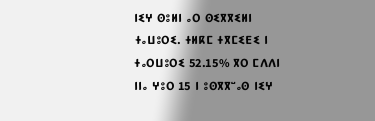ⵏⵉⵖ ⵙⵓⵍⵏ ⴰⵔ ⵙⵉⴳⴳⵉⵍⵏ ⵜⴰⵡⵓⵔⵉ. ⵜⵍⴽⵎ ⵜⴳⵎⵉⴹⵉ ⵏ ⵜⴰⵔⵡⵓⵔⵉ 52.15% ⴳⵔ ⵎⴷⴷⵏ ⵏⵏⴰ ⵖⵓⵔ 15 ⵏ ⵓⵙⴳⴳⵯⴰⵙ ⵏⵉⵖ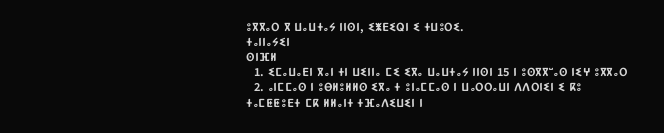ⵓⴳⴳⴰⵔ ⴳ ⵡⴰⵡⵜⴰⵢ ⵏⵏⵙⵏ, ⵉⵥⴹⵉⵕⵏ ⵉ ⵜⵡⵓⵔⵉ.
ⵜⴰⵏⵏⴰⵢⵉⵏ
ⵙⵏⴼⵍ
  1. ⵉⵎⴰⵡⴰⴹⵏ ⴳⴰⵏ ⵜⵏ ⵡⵉⵏⵏⴰ ⵎⵉ ⵉⴳⴰ ⵡⴰⵡⵜⴰⵢ ⵏⵏⵙⵏ 15 ⵏ ⵓⵙⴳⴳⵯⴰⵙ ⵏⵉⵖ ⵓⴳⴳⴰⵔ
  2. ⴰⵏⵎⵎⴰⵙ ⵏ ⵓⴱⵍⵓⵍⵍⵙ ⵉⴳⴰ ⵜ ⵓⵏⴰⵎⵎⴰⵙ ⵏ ⵡⴰⵔⵔⴰⵡⵏ ⴷⴷⵔⵏⵉⵏ ⵉ ⴽⵓ ⵜⴰⵎⵟⵟⵓⴹⵜ ⵎⴽ ⵍⵍⴰⵏⵜ ⵜⴼⴰⴷⵉⵡⵉⵏ ⵏ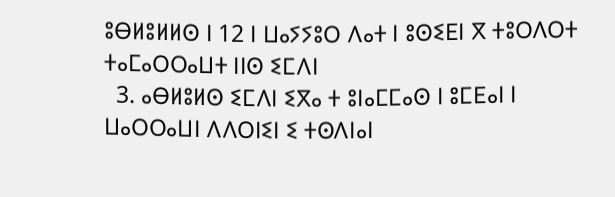ⵓⴱⵍⵓⵍⵍⵙ ⵏ 12 ⵏ ⵡⴰⵢⵢⵓⵔ ⴷⴰⵜ ⵏ ⵓⵙⵉⴹⵏ ⴳ ⵜⵓⵔⴷⵔⵜ ⵜⴰⵎⴰⵔⵔⴰⵡⵜ ⵏⵏⵙ ⵉⵎⴷⵏ
  3. ⴰⴱⵍⵓⵍⵙ ⵉⵎⴷⵏ ⵉⴳⴰ ⵜ ⵓⵏⴰⵎⵎⴰⵙ ⵏ ⵓⵎⴹⴰⵏ ⵏ ⵡⴰⵔⵔⴰⵡⵏ ⴷⴷⵔⵏⵉⵏ ⵉ ⵜⵙⴷⵏⴰⵏ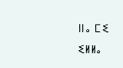ⵏⵏⴰ ⵎⵉ ⵉⵍⵍⴰ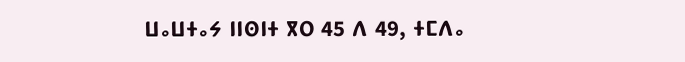ⵡⴰⵡⵜⴰⵢ ⵏⵏⵙⵏⵜ ⴳⵔ 45 ⴷ 49, ⵜⵎⴷⴰ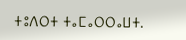ⵜⵓⴷⵔⵜ ⵜⴰⵎⴰⵔⵔⴰⵡⵜ.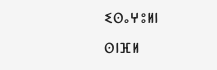ⵉⵙⴰⵖⵓⵍⵏ
ⵙⵏⴼⵍ